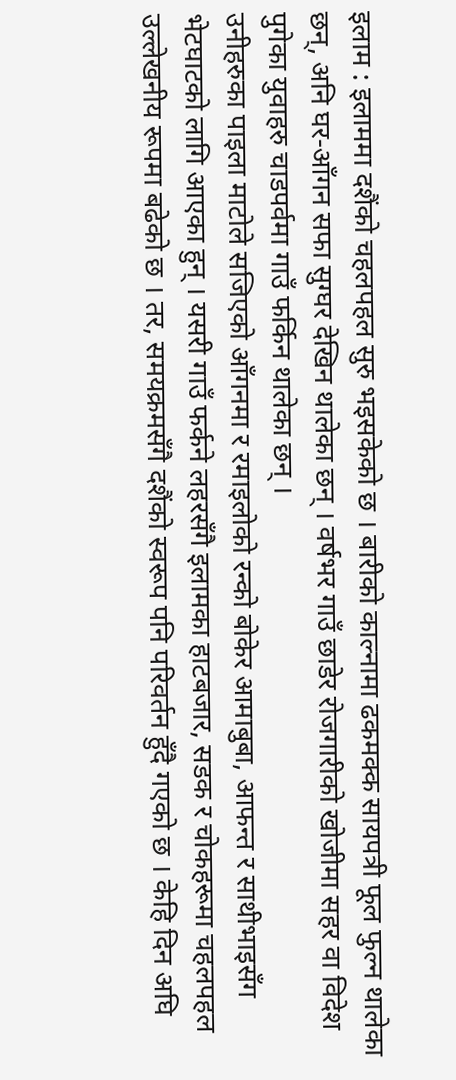इलाम : इलाममा दशैंको चहलपहल सुरु भइसकेको छ । बारीको काल्नामा ढकमक्क सायपत्री फूल फुल्न थालेका छन्, अनि घर-आँगन सफा सुग्घर देखिन थालेका छन् । वर्षभर गाउँ छाडेर रोजगारीको खोजीमा सहर वा विदेश पुगेका युवाहरु चाडपर्वमा गाउँ फर्किन थालेका छन् ।
उनीहरुका पाइला माटोले सजिएको आँगनमा र रमाइलोको रन्को बोकेर आमाबुबा, आफन्त र साथीभाइसँग भेटघाटको लागि आएका हुन् । यसरी गाउँ फर्कने लहरसँगै इलामका हाटबजार, सडक र चोकहरूमा चहलपहल उल्लेखनीय रूपमा बढेको छ । तर, समयक्रमसँगै दशैंको स्वरूप पनि परिवर्तन हुँदै गएको छ । केहि दिन अघि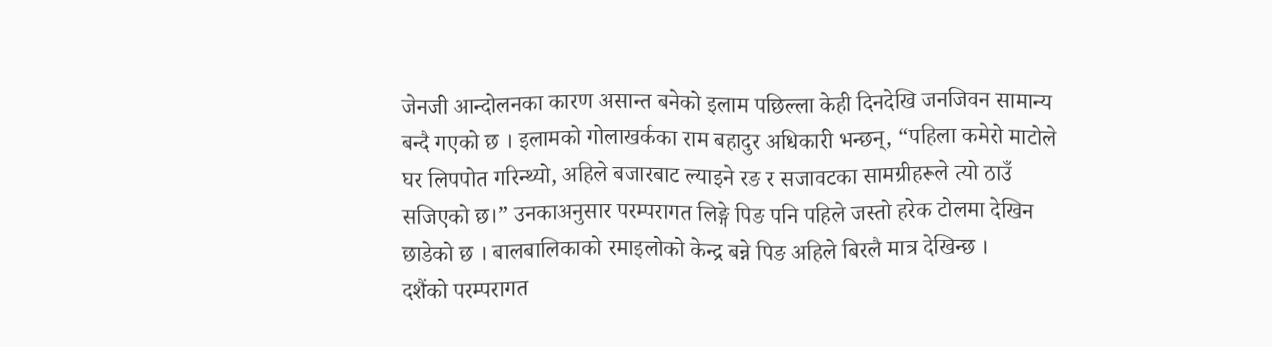जेनजी आन्दोलनका कारण असान्त बनेको इलाम पछिल्ला केही दिनदेखि जनजिवन सामान्य बन्दै गएको छ । इलामको गोलाखर्कका राम बहादुर अधिकारी भन्छन्, “पहिला कमेरो माटोले घर लिपपोत गरिन्थ्यो, अहिले बजारबाट ल्याइने रङ र सजावटका सामग्रीहरूले त्यो ठाउँ सजिएको छ।” उनकाअनुसार परम्परागत लिङ्गे पिङ पनि पहिले जस्तो हरेक टोलमा देखिन छाडेको छ । बालबालिकाको रमाइलोको केन्द्र बन्ने पिङ अहिले बिरलै मात्र देखिन्छ ।
दशैंको परम्परागत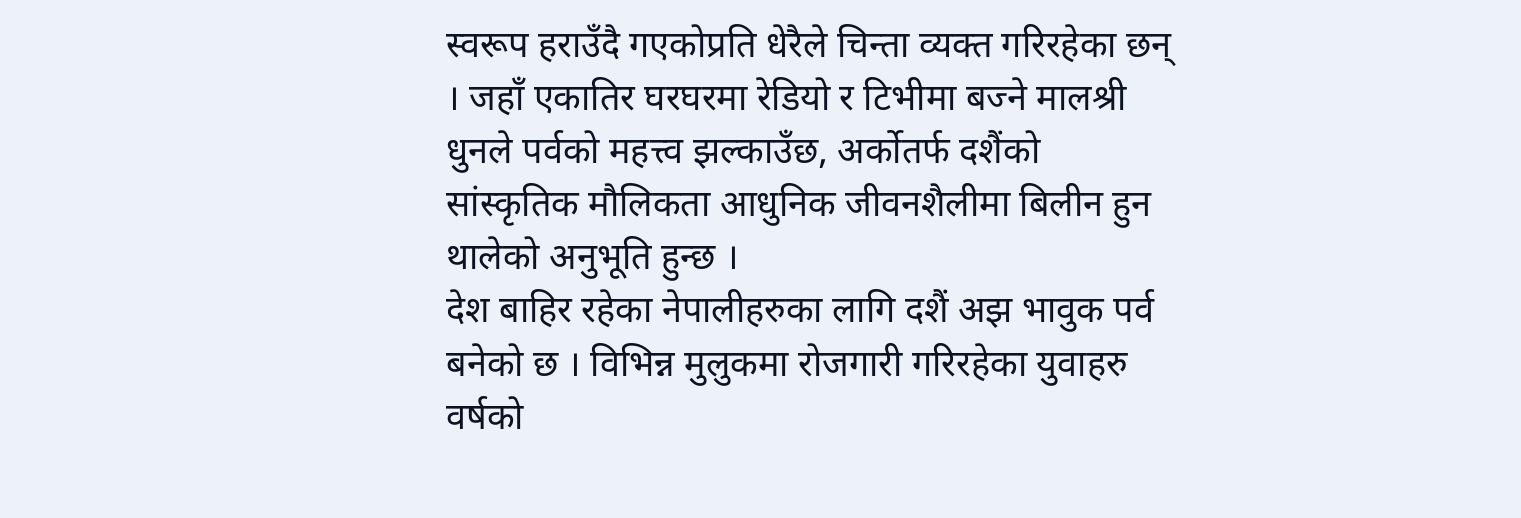स्वरूप हराउँदै गएकोप्रति धेरैले चिन्ता व्यक्त गरिरहेका छन् । जहाँ एकातिर घरघरमा रेडियो र टिभीमा बज्ने मालश्री धुनले पर्वको महत्त्व झल्काउँछ, अर्कोतर्फ दशैंको सांस्कृतिक मौलिकता आधुनिक जीवनशैलीमा बिलीन हुन थालेको अनुभूति हुन्छ ।
देश बाहिर रहेका नेपालीहरुका लागि दशैं अझ भावुक पर्व बनेको छ । विभिन्न मुलुकमा रोजगारी गरिरहेका युवाहरु वर्षको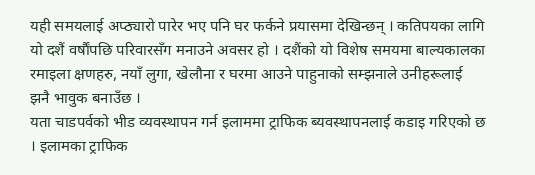यही समयलाई अप्ठ्यारो पारेर भए पनि घर फर्कने प्रयासमा देखिन्छन् । कतिपयका लागि यो दशैं वर्षौंपछि परिवारसँग मनाउने अवसर हो । दशैंको यो विशेष समयमा बाल्यकालका रमाइला क्षणहरु, नयाँ लुगा, खेलौना र घरमा आउने पाहुनाको सम्झनाले उनीहरूलाई झनै भावुक बनाउँछ ।
यता चाडपर्वको भीड व्यवस्थापन गर्न इलाममा ट्राफिक ब्यवस्थापनलाई कडाइ गरिएको छ । इलामका ट्राफिक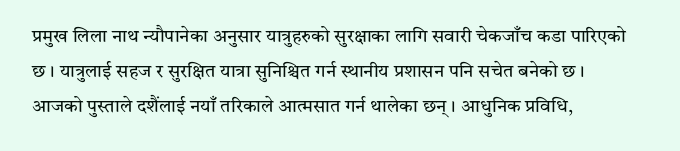प्रमुख लिला नाथ न्यौपानेका अनुसार यात्रुहरुको सुरक्षाका लागि सवारी चेकजाँच कडा पारिएको छ । यात्रुलाई सहज र सुरक्षित यात्रा सुनिश्चित गर्न स्थानीय प्रशासन पनि सचेत बनेको छ ।
आजको पुस्ताले दशैंलाई नयाँ तरिकाले आत्मसात गर्न थालेका छन् । आधुनिक प्रविधि,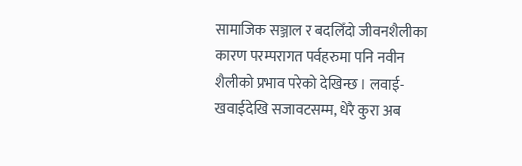सामाजिक सञ्जाल र बदलिँदो जीवनशैलीका कारण परम्परागत पर्वहरुमा पनि नवीन शैलीको प्रभाव परेको देखिन्छ । लवाई-खवाईदेखि सजावटसम्म, धेरै कुरा अब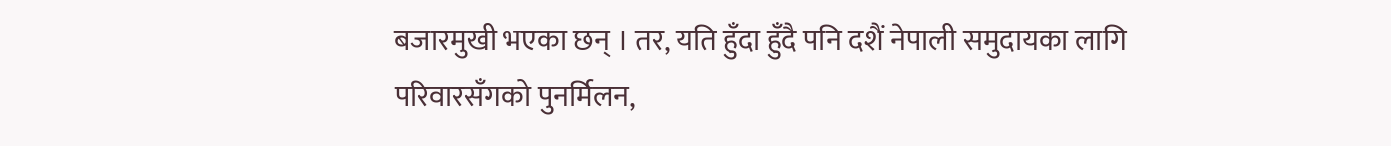बजारमुखी भएका छन् । तर, यति हुँदा हुँदै पनि दशैं नेपाली समुदायका लागि परिवारसँगको पुनर्मिलन,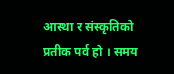आस्था र संस्कृतिको प्रतीक पर्व हो । समय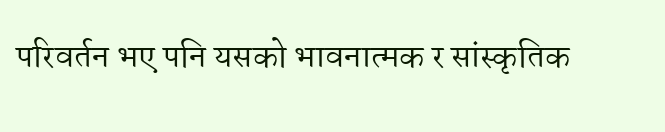परिवर्तन भए पनि यसको भावनात्मक र सांस्कृतिक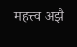महत्त्व अझै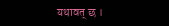यथावत् छ ।